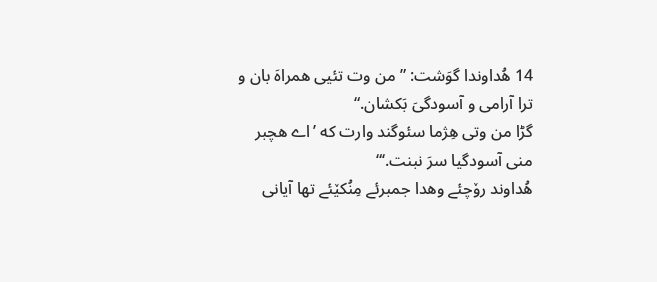14 هُداوندا گوَشت: ”من وت تئیی همراهَ بان و ترا آرامی و آسودگیَ بَکشان.“
گڑا من وتی هِژما سئوگند وارت که ’اے هچبر منی آسودگیا سرَ نبنت.‘“
هُداوند رۆچئے وهدا جمبرئے مِنُکێئے تها آیانی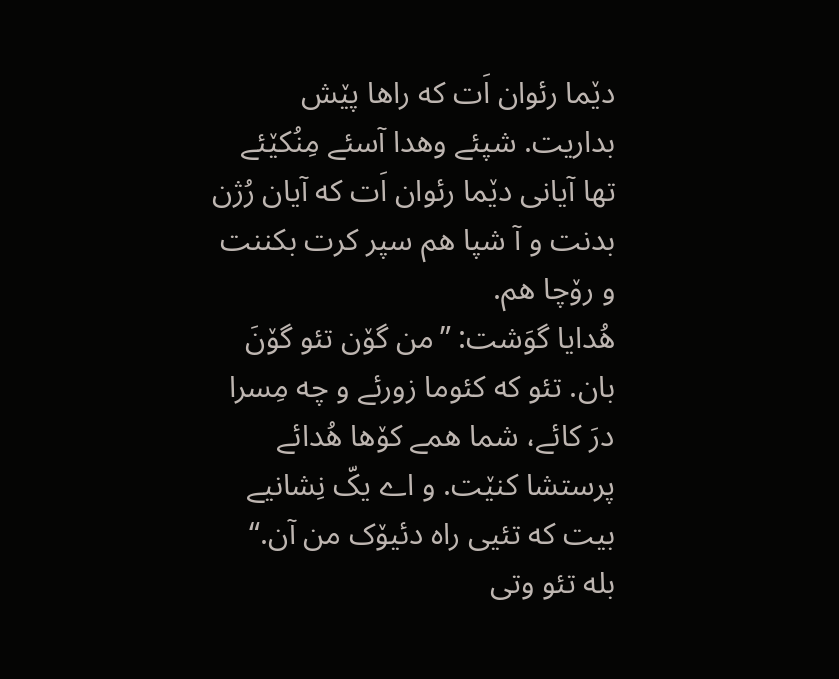دێما رئوان اَت که راها پێش بداریت. شپئے وهدا آسئے مِنُکێئے تها آیانی دێما رئوان اَت که آیان رُژن بدنت و آ شپا هم سپر کرت بکننت و رۆچا هم.
هُدایا گوَشت: ”من گۆن تئو گۆنَ بان. تئو که کئوما زورئے و چه مِسرا درَ کائے، شما همے کۆها هُدائے پرستشا کنێت. و اے یکّ نِشانیے بیت که تئیی راه دئیۆک من آن.“
بله تئو وتی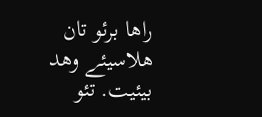راها برئو تان هلاسیئے وهد بیئیت. تئو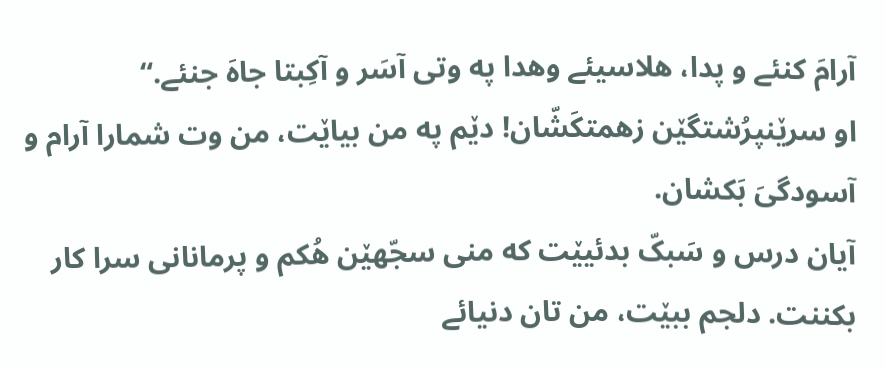آرامَ کنئے و پدا، هلاسیئے وهدا په وتی آسَر و آکِبتا جاهَ جنئے.“
او سرێنپرُشتگێن زهمتکَشّان! دێم په من بیاێت، من وت شمارا آرام و آسودگیَ بَکشان.
آیان درس و سَبکّ بدئیێت که منی سجّهێن هُکم و پرمانانی سرا کار بکننت. دلجم ببێت، من تان دنیائے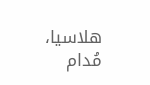هلاسیا، مُدام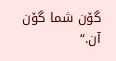گۆن شما گۆن آن.“